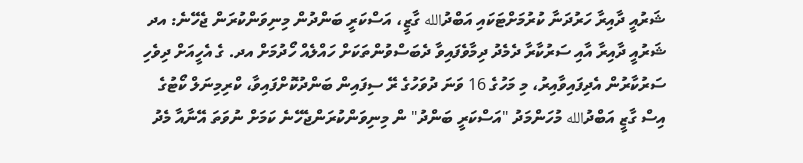ޝަރުއީ ދާއިރާ ހަރުދަނާ ކުރުމަށްޓަކައި އަބްދުالله ގާޒީ، އަސްކަރީ ބަންދުން މިނިވަންކުރަން ޖެހޭނެ: އދ
ޝަރުއީ ދާއިރާ އާއި ސަރުކާރާ ދެމެދު ދިމާވެފައިވާ ދެބަސްވުންތަކަށް ހައްލެއް ހޯދުމަށް އދ. ގެ އެހީއަށް ދިވެހި ސަރުކާރުން އެދިފައިވާއިރު، މި މަހުގެ 16 ވަނަ ދުވަހުގެ ރޭ ސިފައިން ބަންދުކޮށްފައިވާ، ކްރިމިނަލް ކޯޓުގެ އިސް ގާޒީ އަބްދުالله މުހަންމަދު "އަސްކަރީ ބަންދު" ން މިނިވަންކުރަންޖެހޭނެ ކަމަށް ނުވަތަ އޭނާއާ މެދު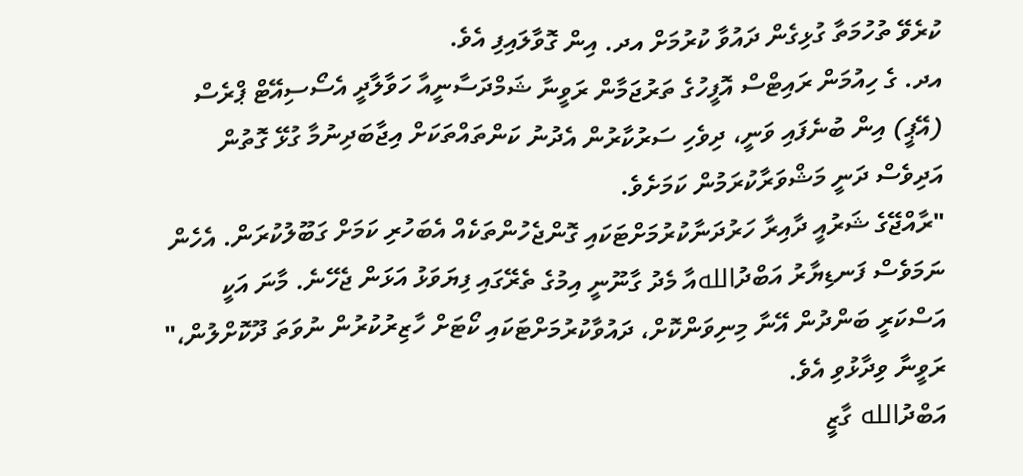ކުރެވޭ ތުހުމަތާ ގުޅިގެން ދައުވާ ކުރުމަށް އދ. އިން ގޮވާލައިފި އެވެ.
އދ. ގެ ހިއުމަން ރައިޓްސް އޮފީހުގެ ތަރުޖަމާން ރަވީނާ ޝަމްދަސާނީއާ ހަވާލާދީ އެސޯސިއޭޓް ޕްރެސް (އޭޕީ) އިން ބުނެފައި ވަނީ، ދިވެހި ސަރުކާރުން އެދުނު ކަންތައްތަކަށް އިޖާބަދިނުމާ ގުޅޭ ގޮތުން އަދިވެސް ދަނީ މަޝްވަރާކުރަމުން ކަމަށެވެ.
"ރާއްޖޭގެ ޝަރުއީ ދާއިރާ ހަރުދަނާކުރުމަށްޓަކައި ގޮންޖެހުންތަކެއް އެބަހުރި ކަމަށް ގަބޫލުކުރަން. އެހެން ނަމަވެސް ފަނޑިޔާރު އަބްދުاللهއާ މެދު ގާނޫނީ އިމުގެ ތެރޭގައި ފިޔަވަޅު އަޅަން ޖެހޭނެ. މާނަ އަކީ އަސްކަރީ ބަންދުން އޭނާ މިނިވަންކޮށް، ދައުވާކުރުމަށްޓަކައި ކޯޓަށް ހާޒިރުކުރުން ނުވަތަ ދޫކޮށްލުން،" ރަވީނާ ވިދާޅުވި އެވެ.
އަބްދުالله ގާޒީ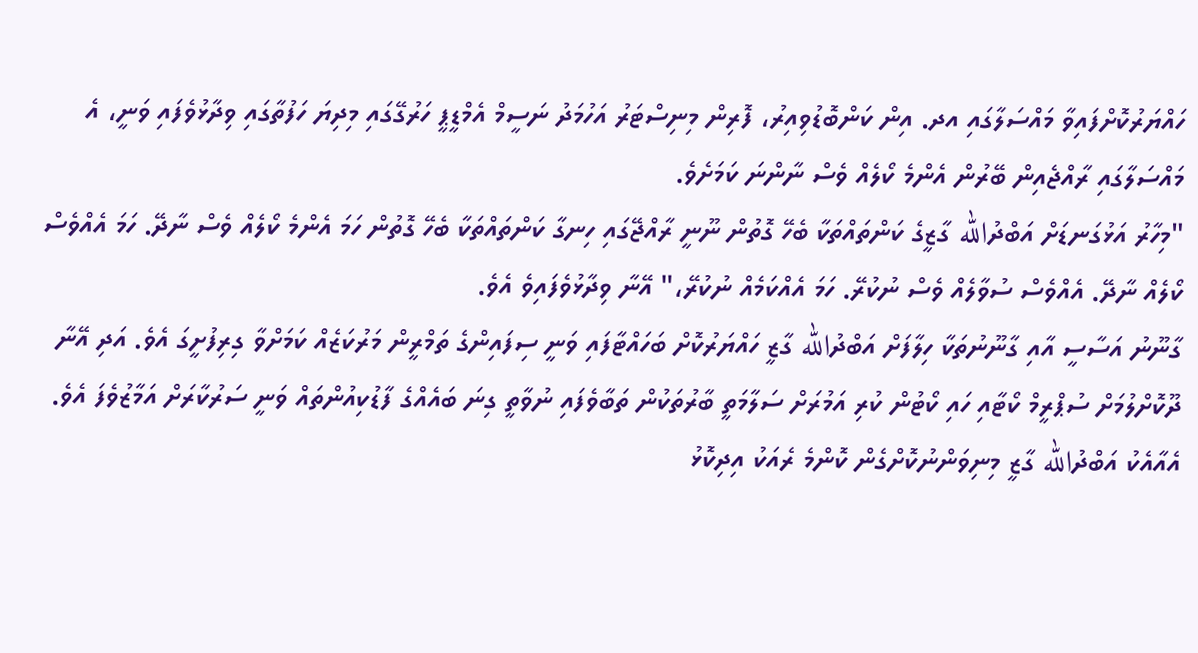ހައްޔަރުކޮށްފައިވާ މައްސަލާގައި އދ. އިން ކަންބޮޑުވިއިރު، ފޮރިން މިނިސްޓަރު އަހުމަދު ނަސީމް އެމްޑީޕީ ހަރުގޭގައި މިދިޔަ ހަފުތާގައި ވިދާޅުވެފައި ވަނީ، އެ މައްސަލާގައި ރާއްޖެއިން ބޭރުން އެންމެ ކޯލެއް ވެސް ނާންނަ ކަމަށެވެ.
"މިހާރު އަޅުގަނޑަށް އަބްދުالله ގާޒީގެ ކަންތައްތަކާ ބެހޭ ގޮތުން ނޫނީ ރާއްޖޭގައި ހިނގާ ކަންތައްތަކާ ބެހޭ ގޮތުން ހަމަ އެންމެ ކޯލެއް ވެސް ނާދޭ. ހަމަ އެއްވެސް ކޯލެއް ނާދޭ. އެއްވެސް ސުވާލެއް ވެސް ނުކުރޭ. ހަމަ އެއްކަމެއް ނުކުރޭ،" އޭނާ ވިދާޅުވެފައިވެ އެވެ.
ގާނޫނު އަސާސީ އާއި ގާނޫނުތަކާ ހިލާފަށް އަބްދުالله ގާޒީ ހައްޔަރުކޮށް ބަހައްޓާފައި ވަނީ ސިފައިންގެ ތަމްރީން މަރުކަޒެއް ކަމަށްވާ ގިރިފުށީގަ އެވެ. އަދި އޭނާ ދޫކޮށްލުމަށް ސުޕްރީމް ކޯޓާއި ހައި ކޯޓުން ކުރި އަމުރަށް ސަލާމަތީ ބާރުތަކުން ތަބާވެފައި ނުވާތީ ގިނަ ބައެއްގެ ފާޑުކިއުންތައް ވަނީ ސަރުކާރަށް އަމާޒުވެފަ އެވެ. އެއާއެކު އަބްދުالله ގާޒީ މިނިވަންނުކޮށްގެން ކޮންމެ ރެއަކު އިދިކޮޅު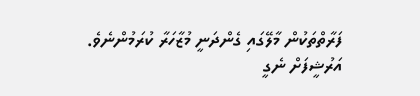ފަރާތްތަކުން މާލޭގައި ގެންދަނީ މުޒާހަރާ ކުރަމުންނެވެ.
އަރުޝީފަށް ނެގީ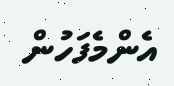އެންމެފަހުން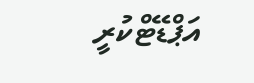އަޕްޑޭޓްކުރީ